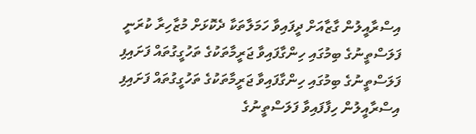އިސްރާއީލުން ގާޒާއަށް ދީފައިވާ ހަމަލާތަކާ ދެކޮޅަށް މުޒާހިރާ ކުރަނީ
ފަލަސްތީނުގެ ބިމުގައި ހިންގާފައިވާ ޖަރީމާތަކުގެ ތަހުގީގުތައް ފަށައިފި
ފަލަސްތީނުގެ ބިމުގައި ހިންގާފައިވާ ޖަރީމާތަކުގެ ތަހުގީގުތައް ފަށައިފި
އިސްރާއީލުން ހިފާފައިވާ ފަލަސްތީނުގެ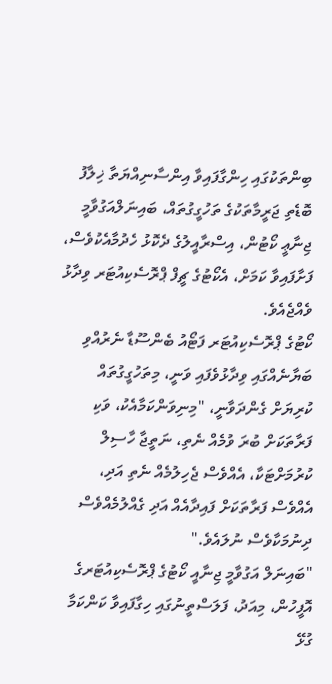ބިންތަކުގައި ހިންގާފައިވާ އިންސާނިއްޔަތާ ޚިލާފު ބޮޑެތި ޖަރީމާތަކުގެ ތަހުގީގުތައް، ބައިނަލްއަގުވާމީ ޖިނާޢީ ކޯޓުން، އިސްރާއީލުގެ ދެކޮޅު ހެދުމާއެކުވެސް، ފަށާފައިވާ ކަމަށް، އެކޯޓުގެ ޗީފް ޕްރޮސެކިއުޓަރ ވިދާޅު ވެއްޖެއެވެ.
ކޯޓުގެ ޕްރޮސެކިއުޓަރ ފަޓޯއު ބެންސޫޑާ ނެރުއްވި ބަޔާނެއްގައި ވިދާޅުވެފައި ވަނީ، މިތަހުގީގުތައް ކުރިޔަށް ގެންދަވާނީ، "މިނިވަންކަމާއެކު، ވަކި ފަރާތަކަށް ބުރަ ވުމެއް ނެތި، ނަތީޖާ ހާސިލް ކުރުމަށްޓަކާ، އެއްވެސް ޖެހިލުމެއް ނެތި އަދި، އެއްވެސް ފަރާތަކަށް ފައިދާއެއް އަދި ގެއްލުމެއްވެސް ދިނުމަކާވެސް ނުލައެވެ."
"ބައިނަލް އަގުވާމީ ޖިނާއީ ކޯޓުގެ ޕްރޮސެކިއުޓަރގެ އޮފީހުން، މިއަދު، ފަލަސްތީނުގައި ހިގާފައިވާ ކަންކަމާ ގުޅޭ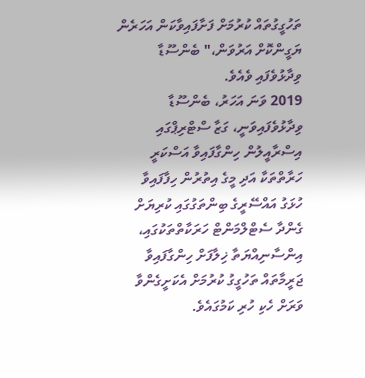ތަހުގީގުތައް ކުރުމަށް ފަށާފައިވާކަން އަހަރެން ޔަގީންކޮށް އަރުވަން،" ބެންސޫޑާ ވިދާޅުވެފައި ވެއެވެ.
2019 ވަނަ އަހަރު، ބެންސޫޑާ ވިދާޅުވެފައިވަނީ، ގަޒާ ސްޓްރިޕްގައި އިސްރާއީލުން ހިންގާފައިވާ އަސްކަރީ ހަރާތްތަކާ އަދި މީގެ އިތުރުން ހިފާފައިވާ ހުޅަގު އައްސޭރީގެ ބިންތަގުގައި ކުރިޔަށް ގެންދާ ސެޓްލްމަންޓް ހަރަކާތްތަކުގައި، އިންސާނިއްޔަތާ ޚިލާފަށް ހިންގާފައިވާ ޖަރީމާތައް ތަހުގީގު ކުރުމަށް އެކަށީގެންވާ ވަރަށް ހެކި ހުރި ކަމުގައެވެ.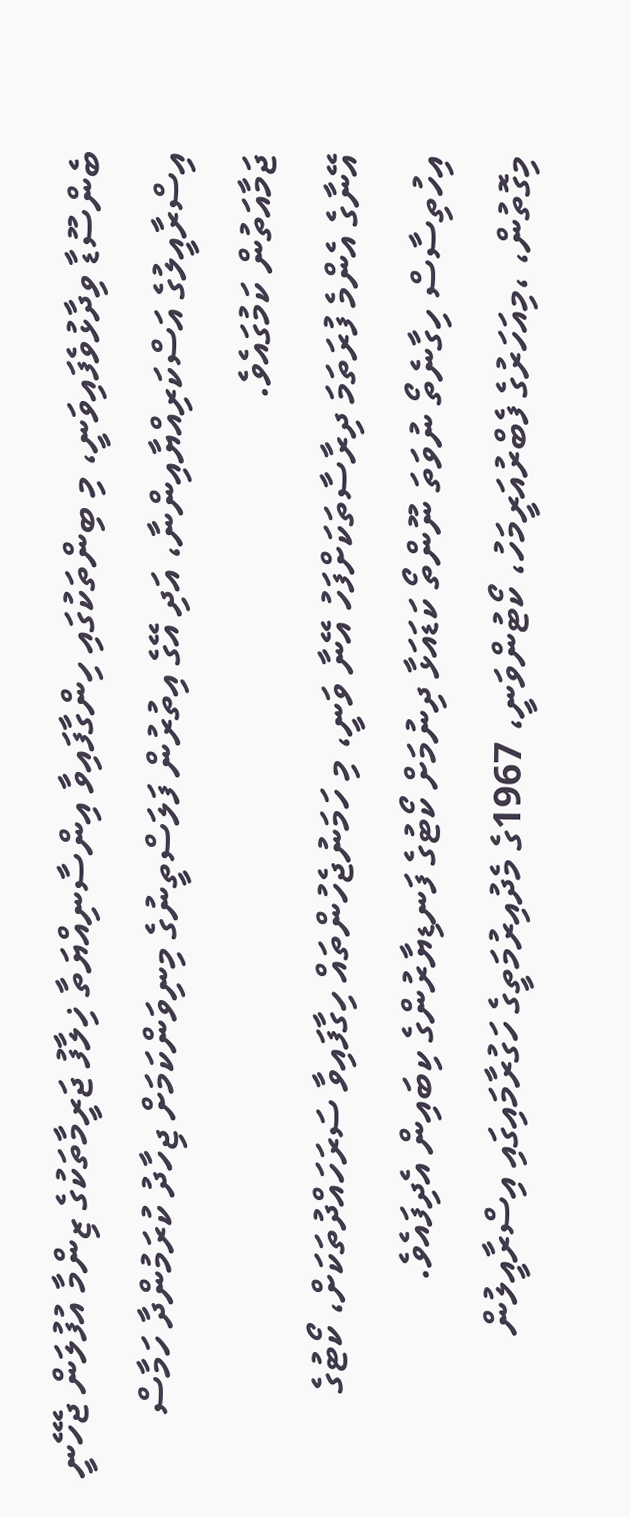ބެންސޫޑާ ވިދާޅުވެފައިވަނީ، މި ބިންތަކުގައި ހިންގާފައިވާ އިންސާނިއްޔަތާ ޚިލާފު ޖަރީމާތަކުގެ ޒިންމާ އުފުލަން ޖެހޭނީ އިސްރާއީލުގެ އަސްކަރިއްޔާއިންނާ، އަދި އޭގެ އިތުރުން ފަލަސްތީނުގެ މިނިވަންކަމަށް ޖިހާދު ކުރަމުންދާ ހަމާސް ޖަމާއަތުން ކަމުގައެވެ.
އޭނާގެ އެންމެ ފުރަތަމަ ދިރާސާތަކަށްފަހު އޭނާ ވަނީ، މި ހަމަނުޖެހުންތައް ހިގާފައިވާ ސަރަހައްދުތަކަށް، ކޯޓުގެ އިހުތިސާސް ހިގާނެތޯ ނުވަތަ ނޫންތޯ ކަޑައަޅާ ދިނުމަށް ކޯޓުގެ ފަނޑިޔާރުންގެ ކިބައިން އެދިފައެވެ.
މިގޮތުން، ،މިއަހަރުގެ ފެބްރުއަރީމަހު، ކޯޓުންވަނީ، 1967ގެ މެދުއިރުމަތީގެ ހަގުރާމައިގައި އިސްރާއީލުން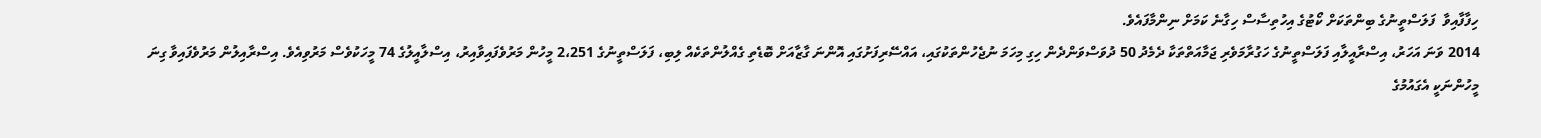ހިފާފާއިވާ  ފަލަސްތީނުގެ ބިންތަކަށް ކޯޓުގެ އިހުތިސާސް ހިގާނެ ކަމަށް ނިންމާފައެވެ.
2014 ވަނަ އަހަރު، އިސްރާއީލާއި ފަލަސްތީނުގެ ހަގުރާމަވެރި ޖަމާއަތްތަކާ ދެމެދު 50 ދުވަސްވަންދެން ހިގި މިހަމަ ނުޖެހުންތަކުގައި، އައްސޭރިފަށުގައި އޮންނަ ގާޒާއަށް ބޮޑެތި ގެއްލުންތަކެއް ލިބި، ފަލަސްތީނުގެ 2،251 މީހުން މަރުވެފައިވާއިރު، އިސްލާއީލުގެ 74 މީހަކުވެސް މަރުވިއެވެ. އިސްރާއިލުން މަރުވެފައިވާ ގިނަ މީހުންނަކީ އެގައުމުގެ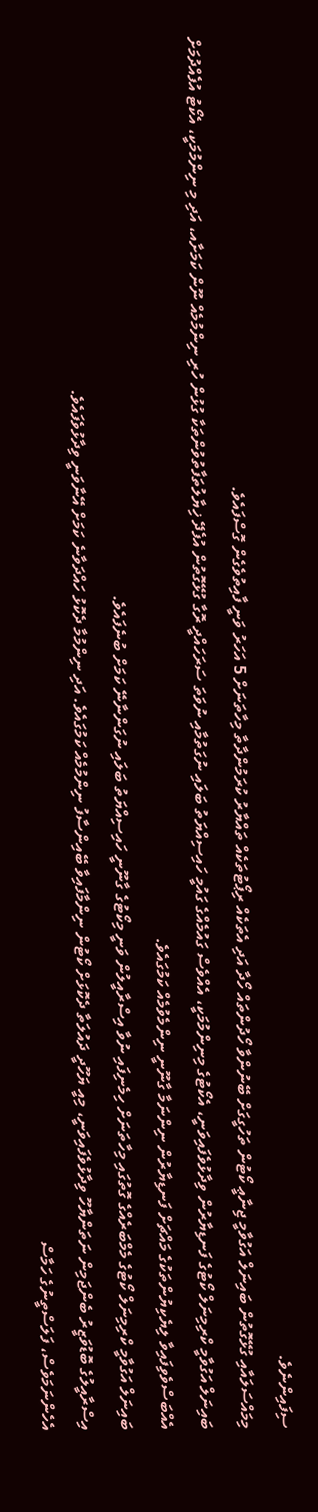ސިފައިންނެވެ.
މިމައްސަލައާއި ގުޅޭގޮތުން ބައިނަލް އަގުވާމީ ޖިނާޢީ ކޯޓުން ތަހުގީގަށް ބޭނުންވާ ހޯދުންތައް ހޯދާ އަދި އެތަކެއް ރިޕޯޓުތަކެއް ތައްޔާރު ކުރަމުންދާތާ މިހާތަނަށް 5 އަހަރު ވަނީ ފާއިތުވެގެން ގޮސްފައެވެ.
ބައިނަލް އަގުވާމީ ކްރިމިނަލް ކޯޓުގެ ފަނޑިޔާރުން ވިދާޅުވެފައިވަނީ، އެކޯޓުގެ މިނިންމުމަކީ، އެއްވެސް ގައުމެއްގެ ގައުމީ ހައިސިއްޔަތު ބަލައި ނުގަތުމާއި ނުވަތަ ސަރަހައްދީ ރޮގާ ގުޅޭގޮތުން އުފެދޭ ޚިޔާލުތަފާތުވުންތަކާ ގުޅުން ހުރި ނިންމުމެއް ނޫން ކަމަށާއ، އަދި މި ނިންމުމަކީ، އެކޯޓު އުފެއްދުމަށް އެއްބަސްވެވިފައިވާ ލިޔެކިޔުންތަކުގެ މައްޗަށް ފަނޑިޔާރުން ނިންނަމާ ގާނޫނީ ނިންމެވުމެއް ކަމުގައެވެ.
ބައިނަލް އަގުވާމީ ކްރިމިނަލް ކޯޓުގެ މެމްބަރެއްގެ ގޮތުގައި މިހާތަނަށް ހިމެނިފައި ނުވާ އިސްރާއީލުން ވަނީ މިކޯޓުގެ ގާނޫނީ ހައިސިއްޔަތު ބަލައި ނުގަންނާނޭ ކަމަށް ބުނެފައެވެ.
އިސްރާއީލުގެ ބޮޑުވަޒީރު ބެންޖަމިން ނަތަންޔާހޫ ވިދާޅުވެފައިވަނީ، މިއީ ޔަހޫދީ ދައުލަތާ ދެކޮޅަށް ކޯޓުން ނިންމާފައިވާ ބޭއިންސާފު ނިންމުމެއް ކަމުގައެވެ. އަދި ނިންމުމާ ދެކޮޅު ހައްދަވާނެ ކަމަށް އޭނާވަނީ ވިދާޅުވެފައެވެ.
އެހެންނަމަވެސް، ފަލަސްތީނުގެ ހަމާސް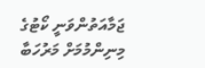ޖަމާއަތުންވަނީ ކޯޓުގެ މިނިންމުމަށް މަރުހަބާ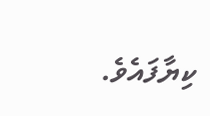ކިޔާފައެވެ.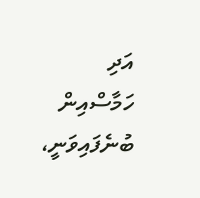އަދި ހަމާސްއިން ބުނެފައިވަނީ،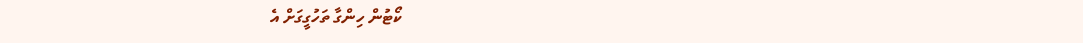ކޯޓުން ހިންގާ ތަހުގީގަށް އެ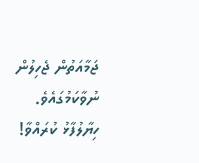ޖަމާއަތުން ޖެހިލުން ނުވާކަމުގައެވެ.
ހިޔާލުފާޅު ކުރައްވާ!